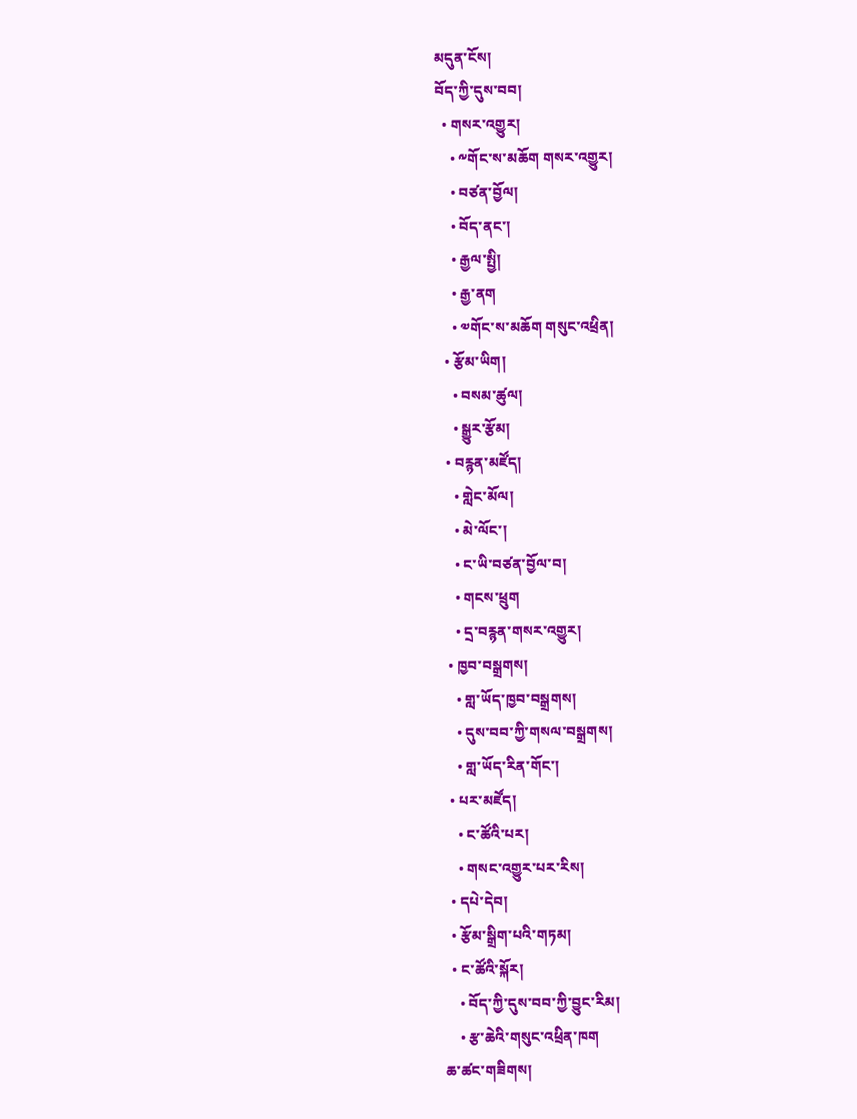མདུན་ངོས།
བོད་ཀྱི་དུས་བབ།
  • གསར་འགྱུར།
    • ༸གོང་ས་མཆོག གསར་འགྱུར།
    • བཙན་བྱོལ།
    • བོད་ནང་།
    • རྒྱལ་སྤྱི།
    • རྒྱ་ནག
    • ༧གོང་ས་མཆོག གསུང་འཕྲིན།
  • རྩོམ་ཡིག།
    • བསམ་ཚུལ།
    • སྒྱུར་རྩོམ།
  • བརྙན་མཛོད།
    • གླེང་མོལ།
    • མེ་ལོང་།
    • ང་ཡི་བཙན་བྱོལ་བ།
    • གངས་ཕྲུག
    • དྲ་བརྙན་གསར་འགྱུར།
  • ཁྱབ་བསྒྲགས།
    • གླ་ཡོད་ཁྱབ་བསྒྲགས།
    • དུས་བབ་ཀྱི་གསལ་བསྒྲགས།
    • གླ་ཡོད་རིན་གོང་།
  • པར་མཛོད།
    • ང་ཚོའི་པར།
    • གསང་འགྱུར་པར་རིས།
  • དཔེ་དེབ།
  • རྩོམ་སྒྲིག་པའི་གཏམ།
  • ང་ཚོའི་སྐོར།
    • བོད་ཀྱི་དུས་བབ་ཀྱི་བྱུང་རིམ།
    • རྩ་ཆེའི་གསུང་འཕྲིན་ཁག
ཆ་ཚང་གཟིགས།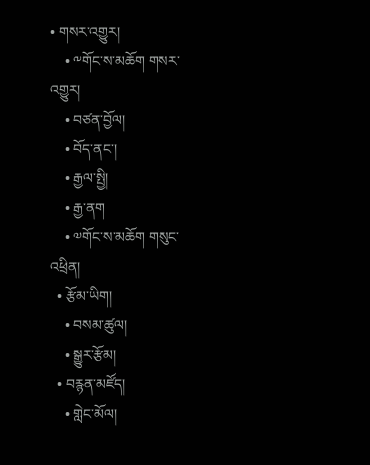• གསར་འགྱུར།
    • ༸གོང་ས་མཆོག གསར་འགྱུར།
    • བཙན་བྱོལ།
    • བོད་ནང་།
    • རྒྱལ་སྤྱི།
    • རྒྱ་ནག
    • ༧གོང་ས་མཆོག གསུང་འཕྲིན།
  • རྩོམ་ཡིག།
    • བསམ་ཚུལ།
    • སྒྱུར་རྩོམ།
  • བརྙན་མཛོད།
    • གླེང་མོལ།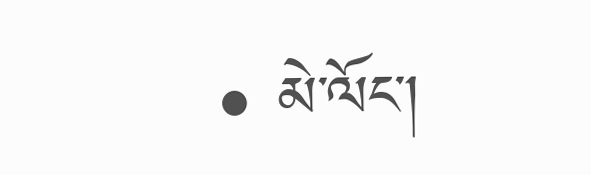• མེ་ལོང་།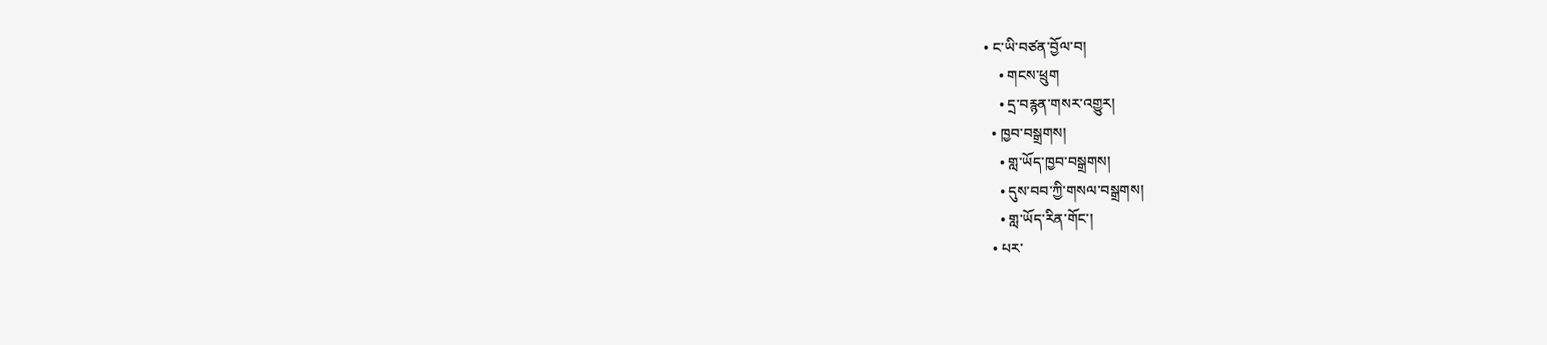• ང་ཡི་བཙན་བྱོལ་བ།
    • གངས་ཕྲུག
    • དྲ་བརྙན་གསར་འགྱུར།
  • ཁྱབ་བསྒྲགས།
    • གླ་ཡོད་ཁྱབ་བསྒྲགས།
    • དུས་བབ་ཀྱི་གསལ་བསྒྲགས།
    • གླ་ཡོད་རིན་གོང་།
  • པར་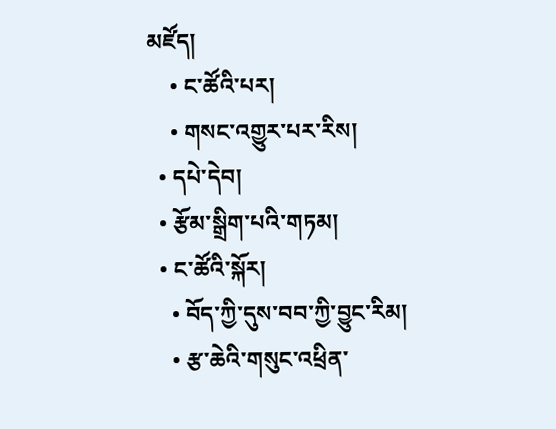མཛོད།
    • ང་ཚོའི་པར།
    • གསང་འགྱུར་པར་རིས།
  • དཔེ་དེབ།
  • རྩོམ་སྒྲིག་པའི་གཏམ།
  • ང་ཚོའི་སྐོར།
    • བོད་ཀྱི་དུས་བབ་ཀྱི་བྱུང་རིམ།
    • རྩ་ཆེའི་གསུང་འཕྲིན་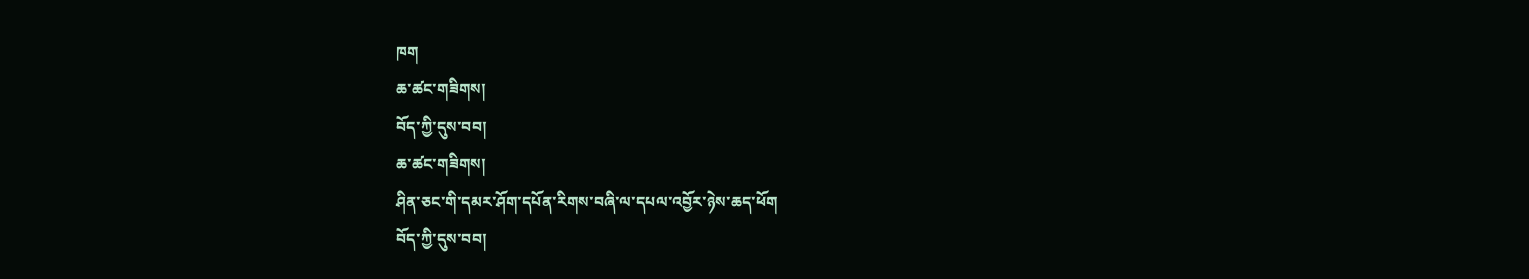ཁག
ཆ་ཚང་གཟིགས།
བོད་ཀྱི་དུས་བབ།
ཆ་ཚང་གཟིགས།
ཤིན་ཅང་གི་དམར་ཤོག་དཔོན་རིགས་བཞི་ལ་དཔལ་འབྱོར་ཉེས་ཆད་ཕོག
བོད་ཀྱི་དུས་བབ།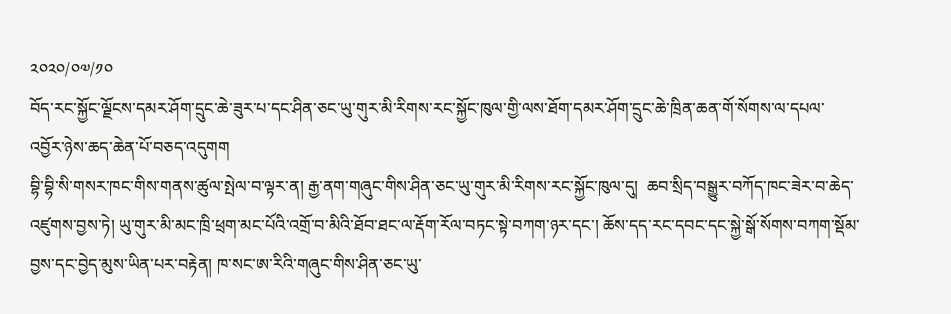༢༠༢༠/༠༧/༡༠
བོད་རང་སྐྱོང་ལྗོངས་དམར་ཤོག་དྲུང་ཆེ་ཟུར་པ་དང་ཤིན་ཅང་ཡུ་གུར་མི་རིགས་རང་སྐྱོང་ཁུལ་གྱི་ལས་ཐོག་དམར་ཤོག་དྲུང་ཆེ་ཁྲིན་ཆན་གོ་སོགས་ལ་དཔལ་འབྱོར་ཉེས་ཆད་ཆེན་པོ་བཅད་འདུགག
བྷི་བྷི་སི་གསར་ཁང་གིས་གནས་ཚུལ་སྤེལ་བ་ལྟར་ན། རྒྱ་ནག་གཞུང་གིས་ཤིན་ཅང་ཡུ་གུར་མི་རིགས་རང་སྐྱོང་ཁུལ་དུ།  ཆབ་སྲིད་བསྒྱུར་བཀོད་ཁང་ཟེར་བ་ཆེད་འཛུགས་བྱས་ཏེ། ཡུ་གུར་མི་མང་ཁྲི་ཕྲག་མང་པོའི་འགྲོ་བ་མིའི་ཐོབ་ཐང་ལ་རྡོག་རོལ་བཏང་སྟེ་བཀག་ཉར་དང་། ཆོས་དད་རང་དབང་དང་སྐྱེ་སྒོ་སོགས་བཀག་སྡོམ་བྱས་དང་བྱེད་མུས་ཡིན་པར་བརྟེན། ཁ་སང་ཨ་རིའི་གཞུང་གིས་ཤིན་ཅང་ཡུ་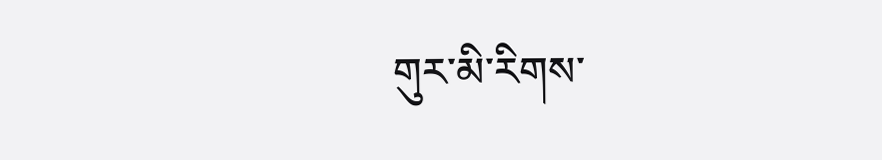གུར་མི་རིགས་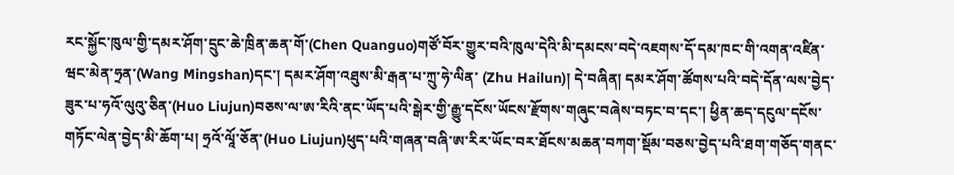རང་སྐྱོང་ཁུལ་གྱི་དམར་ཤོག་དྲུང་ཆེ་ཁྲིན་ཆན་གོ་(Chen Quanguo)གཙོ་བོར་གྱུར་བའི་ཁུལ་དེའི་མི་དམངས་བདེ་འཇགས་དོ་དམ་ཁང་གི་འགན་འཛིན་ཝང་མེན་ཧྲན་(Wang Mingshan)དང་། དམར་ཤོག་འཐུས་མི་རྒན་པ་ཀྲུ་ཧེ་ལིན་ (Zhu Hailun)། དེ་བཞིན། དམར་ཤོག་ཚོགས་པའི་བདེ་དོན་ལས་བྱེད་ཟུར་པ་ཧའོ་ལུའུ་ཅིན་(Huo Liujun)བཅས་ལ་ཨ་རིའི་ནང་ཡོད་པའི་སྒེར་གྱི་རྒྱུ་དངོས་ཡོངས་རྫོགས་གཞུང་བཞེས་བཏང་བ་དང་། ཕྱིན་ཆད་དངུལ་དངོས་གཏོང་ལེན་བྱེད་མི་ཆོག་པ། ཧྲའོ་ལཱོ་ཅོན་(Huo Liujun)ཕུད་པའི་གཞན་བཞི་ཨ་རིར་ཡོང་བར་ཐོངས་མཆན་བཀག་སྡོམ་བཅས་བྱེད་པའི་ཐག་གཅོད་གནང་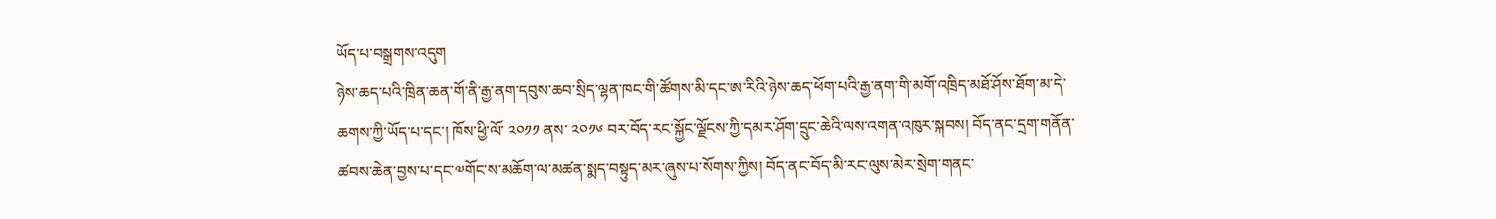ཡོད་པ་བསྒྲགས་འདུག
ཉེས་ཆད་པའི་ཁྲིན་ཆན་གོ་ནི་རྒྱ་ནག་དབུས་ཆབ་སྲིད་ལྷན་ཁང་གི་ཚོགས་མི་དང་ཨ་རིའི་ཉེས་ཆད་ཕོག་པའི་རྒྱ་ནག་གི་མགོ་འཁྲིད་མཐོ་ཤོས་ཐོག་མ་དེ་ཆགས་ཀྱི་ཡོད་པ་དང་། ཁོས་ཕྱི་ལོ་ ༢༠༡༡ ནས་ ༢༠༡༦ བར་བོད་རང་སྐྱོང་ལྗོངས་ཀྱི་དམར་ཤོག་དྲུང་ཆེའི་ལས་འགན་འཁུར་སྐབས། བོད་ནང་དྲག་གནོན་ཚབས་ཆེན་བྱས་པ་དང་༧གོང་ས་མཆོག་ལ་མཚན་སྨད་བསྟུད་མར་ཞུས་པ་སོགས་ཀྱིས། བོད་ནང་བོད་མི་རང་ལུས་མེར་སྲེག་གནང་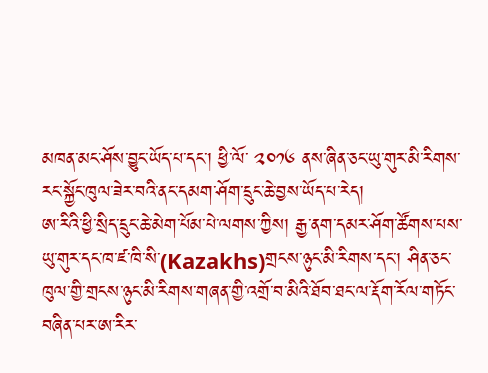མཁན་མང་ཤོས་བྱུང་ཡོད་པ་དང་། ཕྱི་ལོ་ ༢༠༡༦ ནས་ཞིན་ཅང་ཡུ་གུར་མི་རིགས་རང་སྐྱོང་ཁུལ་ཟེར་བའི་ནང་དམག་ཤོག་དྲུང་ཆེ་བྱས་ཡོད་པ་རེད།
ཨ་རིའི་ཕྱི་སྲིད་དྲུང་ཆེ་མེག་པོམ་པེ་ལགས་ཀྱིས། རྒྱ་ནག་དམར་ཤོག་ཚོགས་པས་ཡུ་གུར་དང་ཁ་ཛ་ཁི་སི་(Kazakhs)གྲངས་ཉུང་མི་རིགས་དང་། ཤིན་ཅང་ཁུལ་གྱི་གྲངས་ཉུང་མི་རིགས་གཞན་གྱི་འགྲོ་བ་མིའི་ཐོབ་ཐང་ལ་རྡོག་རོལ་གཏོང་བཞིན་པར་ཨ་རིར་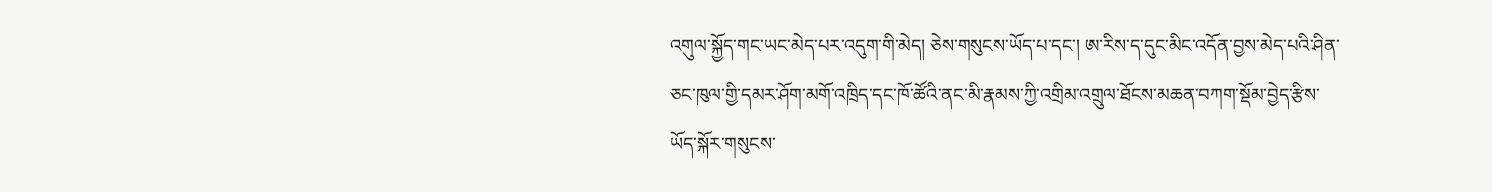འགུལ་སྐྱོད་གང་ཡང་མེད་པར་འདུག་གི་མེད། ཅེས་གསུངས་ཡོད་པ་དང་། ཨ་རིས་ད་དུང་མིང་འདོན་བྱས་མེད་པའི་ཤིན་ཅང་ཁུལ་གྱི་དམར་ཤོག་མགོ་འཁྲིད་དང་ཁོ་ཚོའི་ནང་མི་རྣམས་ཀྱི་འགྲིམ་འགྲུལ་ཐོངས་མཆན་བཀག་སྡོམ་བྱེད་རྩིས་ཡོད་སྐོར་གསུངས་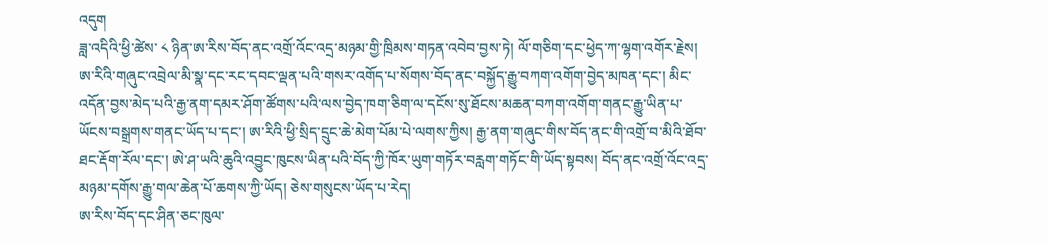འདུག
ཟླ་འདིའི་ཕྱི་ཚེས་ ༨ ཉིན་ཨ་རིས་བོད་ནང་འགྲོ་འོང་འདྲ་མཉམ་གྱི་ཁྲིམས་གཏན་འབེབ་བྱས་ཏེ། ལོ་གཅིག་དང་ཕྱེད་ཀ་ལྷག་འགོར་རྗེས། ཨ་རིའི་གཞུང་འབྲེལ་མི་སྣ་དང་རང་དབང་ལྡན་པའི་གསར་འགོད་པ་སོགས་བོད་ནང་བསྐྱོད་རྒྱུ་བཀག་འགོག་བྱེད་མཁན་དང་། མིང་འདོན་བྱས་མེད་པའི་རྒྱ་ནག་དམར་ཤོག་ཚོགས་པའི་ལས་བྱེད་ཁག་ཅིག་ལ་དངོས་སུ་ཐོངས་མཆན་བཀག་འགོག་གནང་རྒྱུ་ཡིན་པ་ཡོངས་བསྒྲགས་གནང་ཡོད་པ་དང་། ཨ་རིའི་ཕྱི་སྲིད་དྲུང་ཆེ་མེག་པོམ་པེ་ལགས་ཀྱིས། རྒྱ་ནག་གཞུང་གིས་བོད་ནང་གི་འགྲོ་བ་མིའི་ཐོབ་ཐང་རྡོག་རོལ་དང་། ཨེ་ཤ་ཡའི་ཆུའི་འབྱུང་ཁུངས་ཡིན་པའི་བོད་ཀྱི་ཁོར་ཡུག་གཏོར་བརླག་གཏོང་གི་ཡོད་སྟབས། བོད་ནང་འགྲོ་འོང་འདྲ་མཉམ་དགོས་རྒྱུ་གལ་ཆེན་པོ་ཆགས་ཀྱི་ཡོད། ཅེས་གསུངས་ཡོད་པ་རེད།
ཨ་རིས་བོད་དང་ཤིན་ཅང་ཁུལ་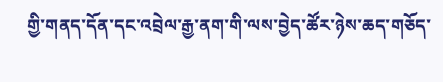གྱི་གནད་དོན་དང་འབྲེལ་རྒྱ་ནག་གི་ལས་བྱེད་ཚོར་ཉེས་ཆད་གཅོད་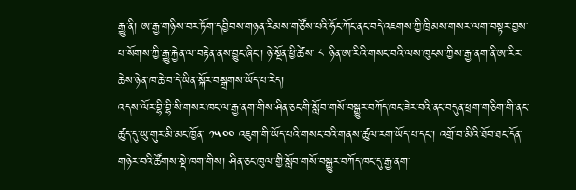རྒྱུ་ནི། ཨ་རྒྱ་གཉིས་བར་ཏོག་དབྱིབས་གཉན་རིམས་གཙོས་པའི་ཧོང་ཀོང་ནང་བདེ་འཇགས་ཀྱི་ཁྲིམས་གསར་ལག་བསྟར་བྱས་པ་སོགས་ཀྱི་རྒྱུ་རྐྱེན་ལ་བརྟེན་ནས་བྱུང་ཞིང་། ཉེ་སྔོན་ཕྱི་ཚེས་ ༨ ཉིན་ཨ་རིའི་གསང་བའི་ལས་ཁུངས་ཀྱིས་རྒྱ་ནག་ནི་ཨ་རིར་ཆེས་ཉེན་ཁ་ཆེ་བ་དེ་ཡིན་སྐོར་བསྒྲགས་ཡོད་པ་རེད།
འདས་ལོར་བྷི་བྷི་སི་གསར་ཁང་ལ་རྒྱ་ནག་གིས་ཤིན་ཅང་གི་སློབ་གསོ་བསྒྱུར་བཀོད་ཁང་ཟེར་བའི་ནང་བདུན་ཕྲག་གཅིག་གི་ནང་ཚུད་དུ་ཡུ་གུར་མི་མང་ཁྱོན་ ༡༥༠༠ འཇུག་གི་ཡོད་པའི་གསང་བའི་གནས་ཚུལ་རག་ཡོད་པ་དང་། འགྲོ་བ་མིའི་ཐོབ་ཐང་དོན་གཉེར་བའི་ཚོགས་སྡེ་ཁག་གིས། ཤིན་ཅང་ཁུལ་གྱི་སློབ་གསོ་བསྒྱུར་བཀོད་ཁང་དུ་རྒྱ་ནག་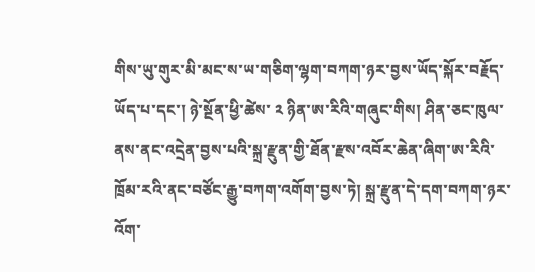གིས་ཡུ་གུར་མི་མང་ས་ཡ་གཅིག་ལྷག་བཀག་ཉར་བྱས་ཡོད་སྐོར་བརྗོད་ཡོད་པ་དང་། ཉེ་སྔོན་ཕྱི་ཚེས་ ༢ ཉིན་ཨ་རིའི་གཞུང་གིས། ཤིན་ཅང་ཁུལ་ནས་ནང་འདྲེན་བྱས་པའི་སྐྲ་རྫུན་གྱི་ཐོན་རྫས་འབོར་ཆེན་ཞིག་ཨ་རིའི་ཁྲོམ་རའི་ནང་བཙོང་རྒྱུ་བཀག་འགོག་བྱས་ཏེ། སྐྲ་རྫུན་དེ་དག་བཀག་ཉར་འོག་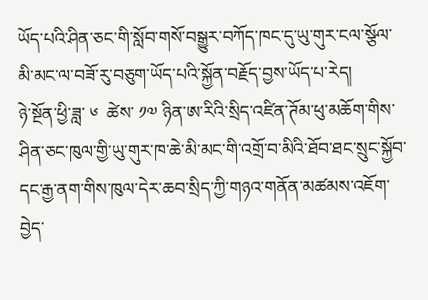ཡོད་པའི་ཤིན་ཅང་གི་སློབ་གསོ་བསྒྱུར་བཀོད་ཁང་དུ་ཡུ་གུར་ངལ་སྩོལ་མི་མང་ལ་བཟོ་རུ་བཅུག་ཡོད་པའི་སྐྱོན་བརྗོད་བྱས་ཡོད་པ་རེད།
ཉེ་སྔོན་ཕྱི་ཟླ་ ༦  ཚེས་ ༡༧ ཉིན་ཨ་རིའི་སྲིད་འཛིན་ཊོམ་ཕུ་མཆོག་གིས་ཤིན་ཅང་ཁུལ་གྱི་ཡུ་གུར་ཁ་ཆེ་མི་མང་གི་འགྲོ་བ་མིའི་ཐོབ་ཐང་སྲུང་སྐྱོབ་དང་རྒྱ་ནག་གིས་ཁུལ་དེར་ཆབ་སྲིད་ཀྱི་གཉའ་གནོན་མཚམས་འཇོག་བྱེད་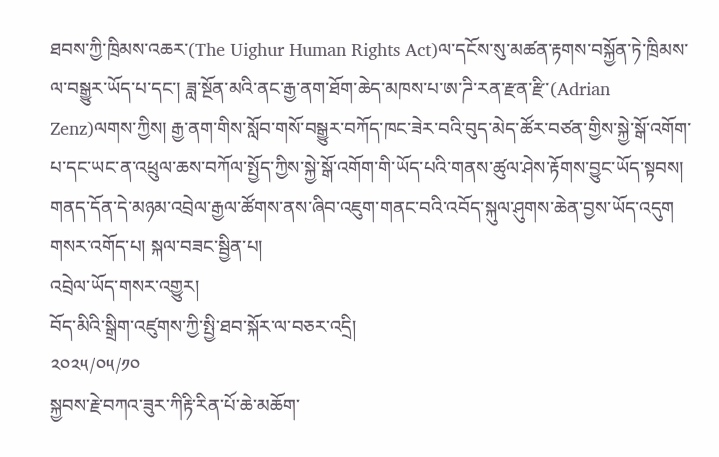ཐབས་ཀྱི་ཁྲིམས་འཆར་(The Uighur Human Rights Act)ལ་དངོས་སུ་མཚན་རྟགས་བསྐྱོན་ཏེ་ཁྲིམས་ལ་བསྒྱུར་ཡོད་པ་དང་། ཟླ་སྔོན་མའི་ནང་རྒྱ་ནག་ཐོག་ཆེད་མཁས་པ་ཨ་ཌི་རན་རྫན་རྫི་(Adrian Zenz)ལགས་ཀྱིས། རྒྱ་ནག་གིས་སློབ་གསོ་བསྒྱུར་བཀོད་ཁང་ཟེར་བའི་བུད་མེད་ཚོར་བཙན་གྱིས་སྐྱེ་སྒོ་འགོག་པ་དང་ཡང་ན་འཕྲུལ་ཆས་བཀོལ་སྤྱོད་ཀྱིས་སྐྱེ་སྒོ་འགོག་གི་ཡོད་པའི་གནས་ཚུལ་ཤེས་རྟོགས་བྱུང་ཡོད་སྟབས། གནད་དོན་དེ་མཉམ་འབྲེལ་རྒྱལ་ཚོགས་ནས་ཞིབ་འཇུག་གནང་བའི་འབོད་སྐུལ་ཤུགས་ཆེན་བྱས་ཡོད་འདུག
གསར་འགོད་པ། སྐལ་བཟང་སྦྱིན་པ།
འབྲེལ་ཡོད་གསར་འགྱུར།
བོད་མིའི་སྒྲིག་འཛུགས་ཀྱི་སྤྱི་ཐབ་སྐོར་ལ་བཅར་འདྲི།
༢༠༢༥/༠༥/༡༠
སྐྱབས་རྗེ་བཀའ་ཟུར་ཀིརྟི་རིན་པོ་ཆེ་མཆོག་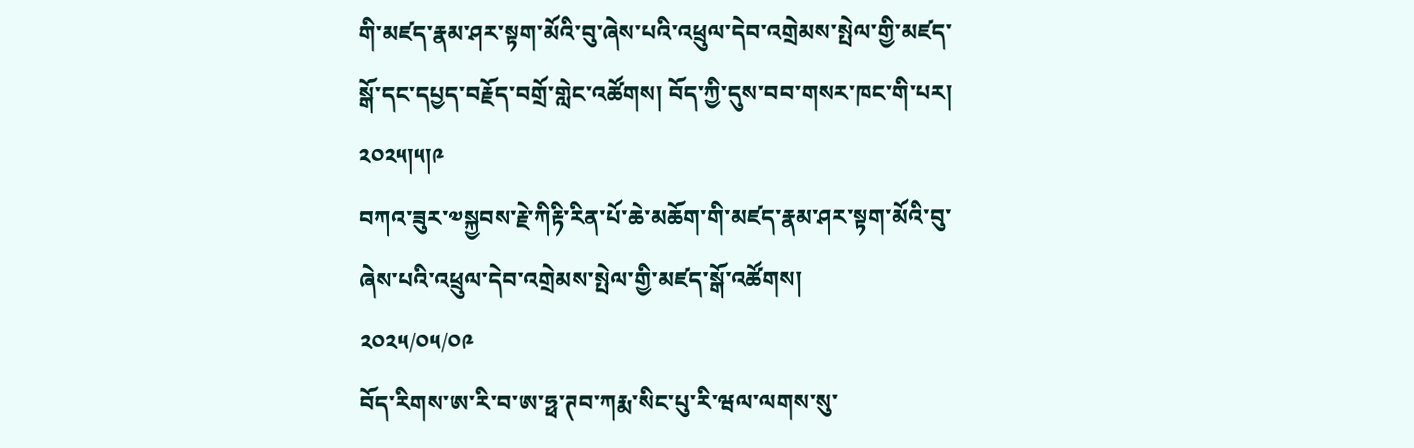གི་མཛད་རྣམ་ཤར་སྟག་མོའི་བུ་ཞེས་པའི་འཕྲུལ་དེབ་འགྲེམས་སྤེལ་གྱི་མཛད་སྒོ་དང་དཔྱད་བརྗོད་བགྲོ་གླེང་འཚོགས། བོད་ཀྱི་དུས་བབ་གསར་ཁང་གི་པར། ༢༠༢༥།༥།༩
བཀའ་ཟུར་༧སྐྱབས་རྗེ་ཀིརྟི་རིན་པོ་ཆེ་མཆོག་གི་མཛད་རྣམ་ཤར་སྟག་མོའི་བུ་ཞེས་པའི་འཕྲུལ་དེབ་འགྲེམས་སྤེལ་གྱི་མཛད་སྒོ་འཚོགས།
༢༠༢༥/༠༥/༠༩
བོད་རིགས་ཨ་རི་བ་ཨ་ཧྥ་ཊབ་ཀརྨ་སིང་པུ་རི་ཝལ་ལགས་སུ་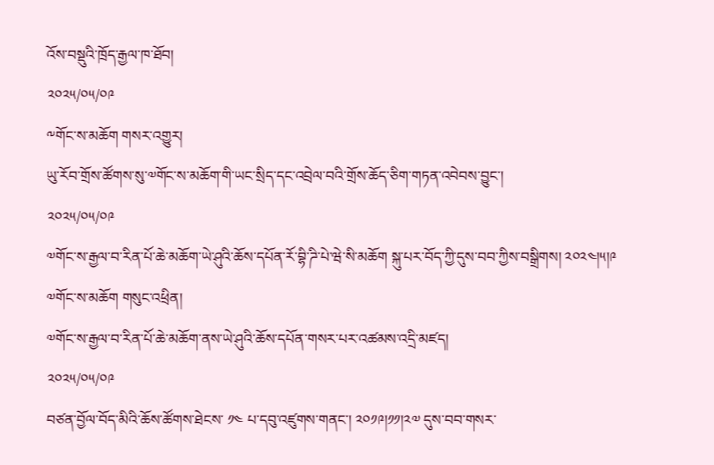འོས་བསྡུའི་ཁྲོད་རྒྱལ་ཁ་ཐོབ།
༢༠༢༥/༠༥/༠༩
༸གོང་ས་མཆོག གསར་འགྱུར།
ཡུ་རོབ་གྲོས་ཚོགས་སུ་༧གོང་ས་མཆོག་གི་ཡང་སྲིད་དང་འབྲེལ་བའི་གྲོས་ཆོད་ཅིག་གཏན་འབེབས་བྱུང་།
༢༠༢༥/༠༥/༠༩
༧གོང་ས་རྒྱལ་བ་རིན་པོ་ཆེ་མཆོག་ཡེ་ཤུའི་ཆོས་དཔོན་རོ་བྷི་ཌི་པེ་ཝེ་སི་མཆོག སྐུ་པར་བོད་ཀྱི་དུས་བབ་ཀྱིས་བསྒྲིགས། ༢༠༢༤།༥།༩
༧གོང་ས་མཆོག གསུང་འཕྲིན།
༧གོང་ས་རྒྱལ་བ་རིན་པོ་ཆེ་མཆོག་ནས་ཡེ་ཤུའི་ཆོས་དཔོན་གསར་པར་འཚམས་འདྲི་མཛད།
༢༠༢༥/༠༥/༠༩
བཙན་བྱོལ་བོད་མིའི་ཆོས་ཚོགས་ཐེངས་ ༡༤ པ་དབུ་འཛུགས་གནང་། ༢༠༡༩།༡༡།༢༧ དུས་བབ་གསར་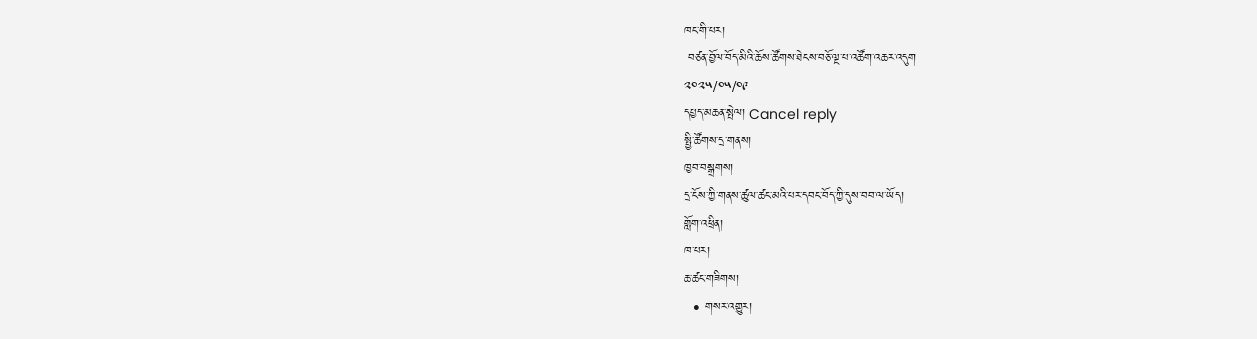ཁང་གི་པར།
 བཙན་བྱོལ་བོད་མིའི་ཆོས་ཚོགས་ཐེངས་བཅོ་ལྔ་པ་འཚོག་འཆར་འདུག
༢༠༢༥/༠༥/༠༩
དཔྱད་མཆན་སྤེལ། Cancel reply
སྤྱི་ཚོགས་དྲ་གནས།
ཁྱབ་བསྒྲགས།
དྲ་ངོས་ཀྱི་གནས་ཚུལ་ཚང་མའི་པར་དབང་བོད་ཀྱི་དུས་བབ་ལ་ཡོད།
གློག་འཕྲིན།
ཁ་པར།
ཆ་ཚང་གཟིགས།
  • གསར་འགྱུར།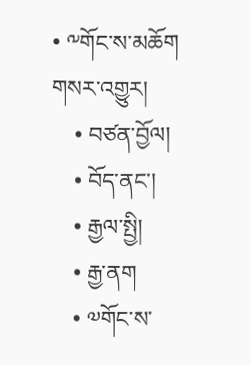• ༸གོང་ས་མཆོག གསར་འགྱུར།
    • བཙན་བྱོལ།
    • བོད་ནང་།
    • རྒྱལ་སྤྱི།
    • རྒྱ་ནག
    • ༧གོང་ས་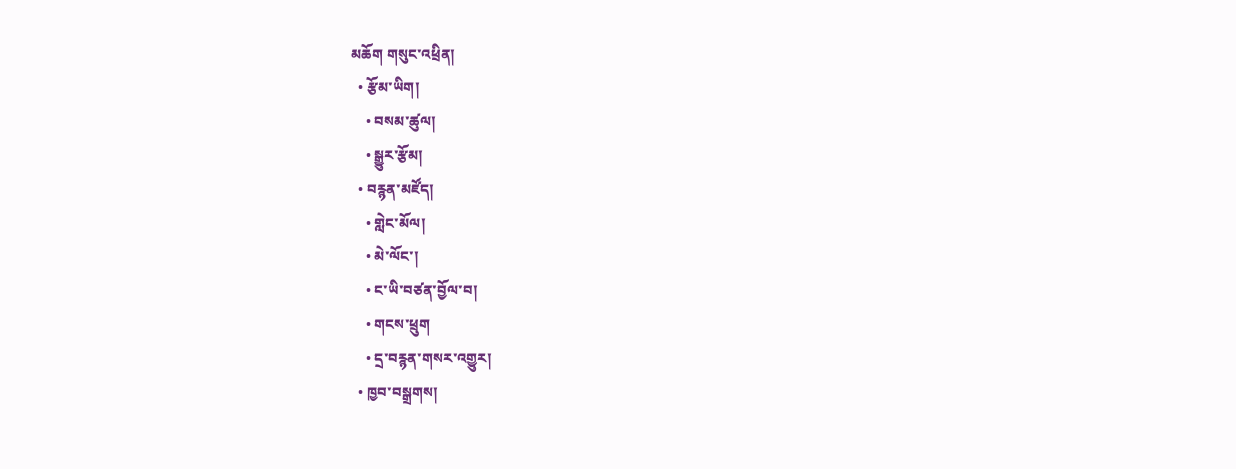མཆོག གསུང་འཕྲིན།
  • རྩོམ་ཡིག།
    • བསམ་ཚུལ།
    • སྒྱུར་རྩོམ།
  • བརྙན་མཛོད།
    • གླེང་མོལ།
    • མེ་ལོང་།
    • ང་ཡི་བཙན་བྱོལ་བ།
    • གངས་ཕྲུག
    • དྲ་བརྙན་གསར་འགྱུར།
  • ཁྱབ་བསྒྲགས།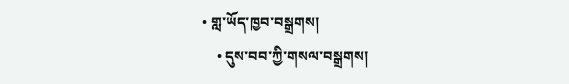• གླ་ཡོད་ཁྱབ་བསྒྲགས།
    • དུས་བབ་ཀྱི་གསལ་བསྒྲགས།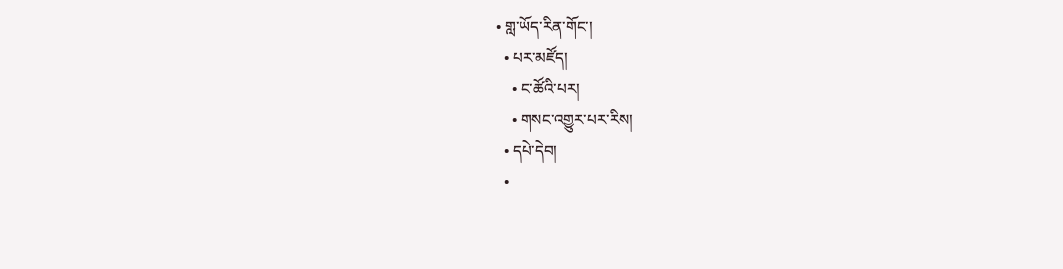• གླ་ཡོད་རིན་གོང་།
  • པར་མཛོད།
    • ང་ཚོའི་པར།
    • གསང་འགྱུར་པར་རིས།
  • དཔེ་དེབ།
  •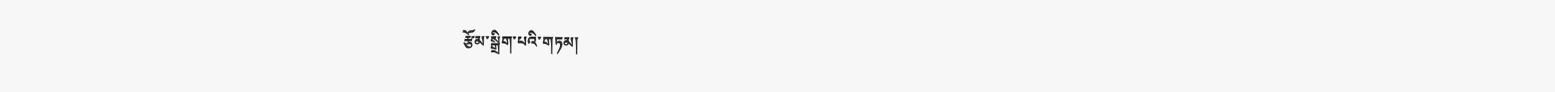རྩོམ་སྒྲིག་པའི་གཏམ།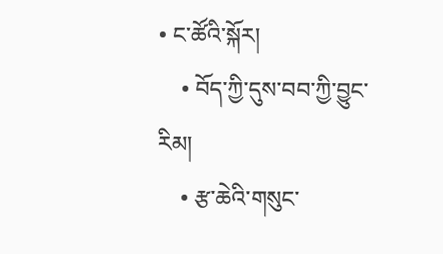• ང་ཚོའི་སྐོར།
    • བོད་ཀྱི་དུས་བབ་ཀྱི་བྱུང་རིམ།
    • རྩ་ཆེའི་གསུང་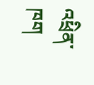འཕྲིན་ཁག